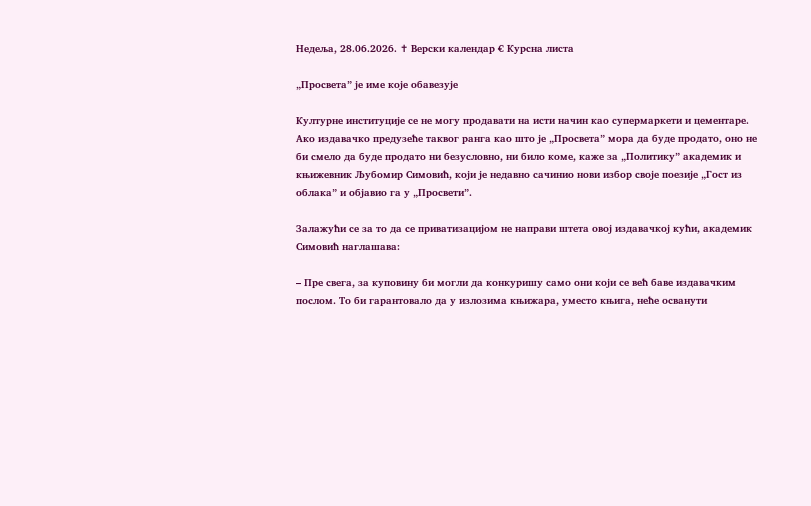Недеља, 28.06.2026. ✝ Верски календар € Курсна листа

„Просвета” је име које обавезује

Културне институције се не могу продавати на исти начин као супермаркети и цементаре. Ако издавачко предузеће таквог ранга као што је „Просвета” мора да буде продато, оно не би смело да буде продато ни безусловно, ни било коме, каже за „Политику” академик и књижевник Љубомир Симовић, који је недавно сачинио нови избор своје поезије „Гост из облака” и објавио га у „Просвети”.

Залажући се за то да се приватизацијoм не направи штета овој издавачкој кући, академик Симовић наглашава:

– Пре свега, за куповину би могли да конкуришу само они који се већ баве издавачким послом. То би гарантовало да у излозима књижара, уместо књига, неће осванути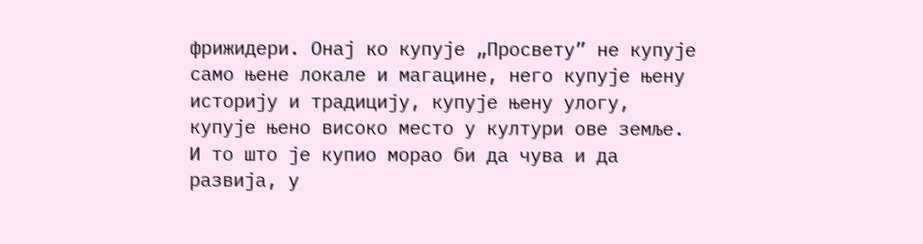фрижидери. Онај ко купује „Просвету” не купује само њене локале и магацине, него купује њену историју и традицију, купује њену улогу, купује њено високо место у култури ове земље. И то што је купио морао би да чува и да развија, у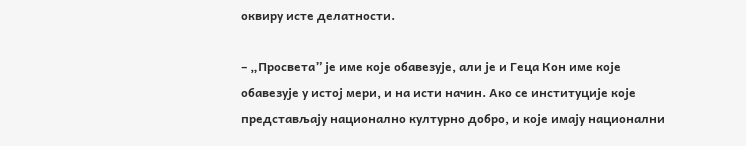оквиру исте делатности.

– „Просвета” је име које обавезује, али је и Геца Кон име које обавезује у истој мери, и на исти начин. Ако се институције које представљају национално културно добро, и које имају национални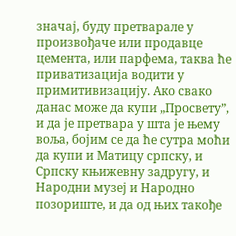значај, буду претварале у произвођаче или продавце цемента, или парфема, таква ће приватизација водити у примитивизацију. Ако свако данас може да купи „Просвету”, и да је претвара у шта је њему воља, бојим се да ће сутра моћи да купи и Матицу српску, и Српску књижевну задругу, и Народни музеј и Народно позориште, и да од њих такође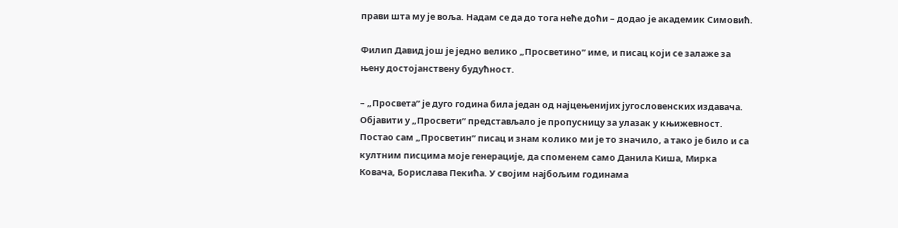прави шта му је воља. Надам се да до тога неће доћи – додао је академик Симовић.

Филип Давид још је једно велико „Просветино” име, и писац који се залаже за њену достојанствену будућност.

– „Просвета” је дуго година била један од најцењенијих југословенских издавача. Објавити у „Просвети” представљало је пропусницу за улазак у књижевност. Постао сам „Просветин” писац и знам колико ми је то значило, а тако је било и са култним писцима моје генерације, да споменем само Данила Киша, Мирка Ковача, Борислава Пекића. У својим најбољим годинама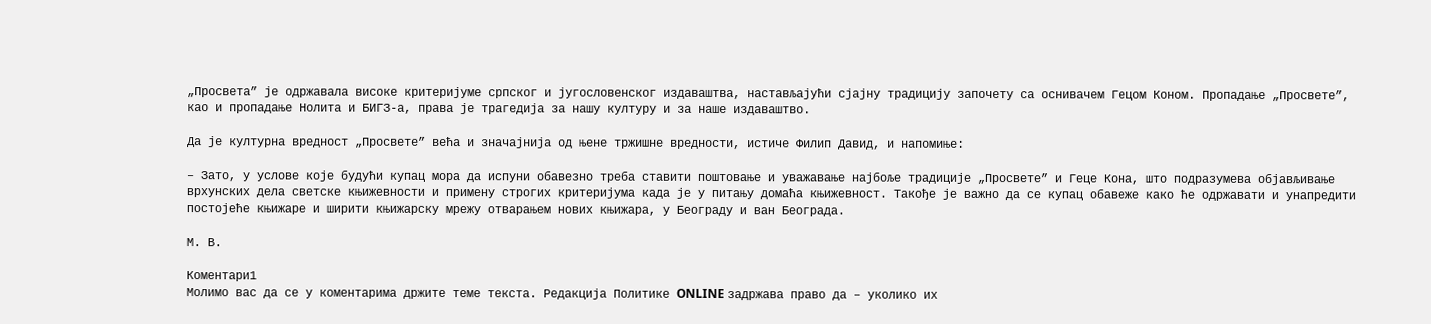„Просвета” је одржавала високе критеријуме српског и југословенског издаваштва, настављајући сјајну традицију започету са оснивачем Гецом Коном. Пропадање „Просвете”, као и пропадање Нолита и БИГЗ-а, права је трагедија за нашу културу и за наше издаваштво.

Да је културна вредност „Просвете” већа и значајнија од њене тржишне вредности, истиче Филип Давид, и напомиње:

– Зато, у услове које будући купац мора да испуни обавезно треба ставити поштовање и уважавање најбоље традиције „Просвете” и Геце Кона, што подразумева објављивање врхунских дела светске књижевности и примену строгих критеријума када је у питању домаћа књижевност. Такође је важно да се купац обавеже како ће одржавати и унапредити постојеће књижаре и ширити књижарску мрежу отварањем нових књижара, у Београду и ван Београда.

М. В.

Коментари1
Молимо вас да се у коментарима држите теме текста. Редакција Политике ONLINE задржава право да – уколико их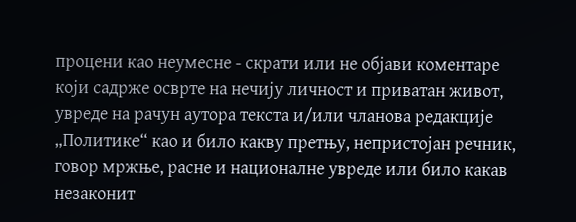процени као неумесне - скрати или не објави коментаре који садрже осврте на нечију личност и приватан живот, увреде на рачун аутора текста и/или чланова редакције „Политике“ као и било какву претњу, непристојан речник, говор мржње, расне и националне увреде или било какав незаконит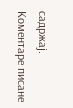садржај. Коментаре писане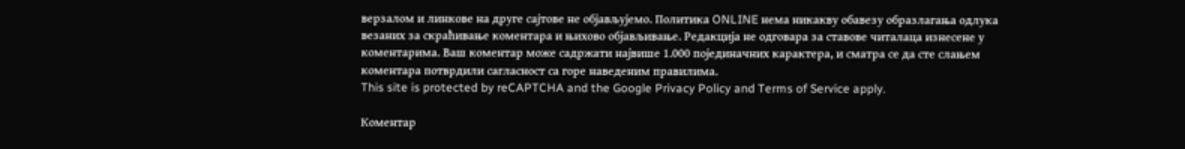верзалом и линкове на друге сајтове не објављујемо. Политика ONLINE нема никакву обавезу образлагања одлука везаних за скраћивање коментара и њихово објављивање. Редакција не одговара за ставове читалаца изнесене у коментарима. Ваш коментар може садржати највише 1.000 појединачних карактера, и сматра се да сте слањем коментара потврдили сагласност са горе наведеним правилима.
This site is protected by reCAPTCHA and the Google Privacy Policy and Terms of Service apply.

Комeнтар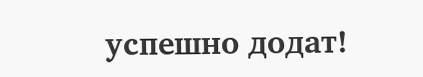успeшно додат!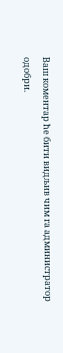Ваш комeнтар ћe бити видљив чим га администратор одобри.